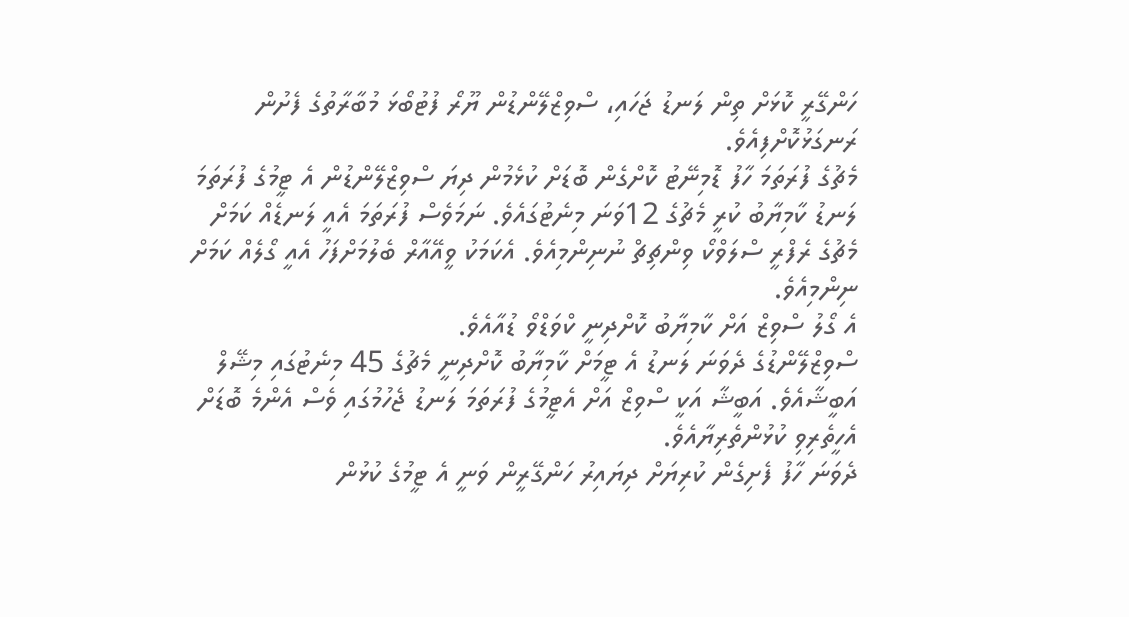ހަންގޭރީ ކޮޅަށް ތިން ލަނޑު ޖަހައި، ސްވިޒްލޭންޑުން ޔޫރޯ ފުޓުބޯޅަ މުބާރާތުގެ ފެށުން ރަނގަޅުކޮށްފިއެވެ.
މެޗުގެ ފުރަތަމަ ހާފު ޑޮމިނޭޓު ކޮށްގެން ބޮޑަށް ކުޅެމުން ދިޔަ ސްވިޒްލޭންޑުން އެ ޓީމުގެ ފުރަތަމަ ލަނޑު ކާމިޔާބު ކުރީ މެޗުގެ 12ވަނަ މިނެޓުގައެވެ. ނަމަވެސް ފުރަތަމަ އެއީ ލަނޑެއް ކަމަށް މެޗުގެ ރެފްރީ ސްލަވްކޯ ވިންޗިޗް ނުނިންމިއެވެ. އެކަމަކު ވީއޭއާރް ބެލުމަށްފަހު އެއީ ގޯލެއް ކަމަށް ނިންމިއެވެ.
އެ ގޯލު ސްވިޒް އަށް ކާމިޔާބު ކޮށްދިނީ ކްވަޑްވޯ ޑުއާއެވެ.
ސްވިޒްލޭންޑުގެ ދެވަނަ ލަނޑު އެ ޓީމަށް ކާމިޔާބު ކޮށްދިނީ މެޗުގެ 45 މިނެޓުގައި މިޝޭލް އަބީޝާއެވެ. އަބީޝާ އަކީ ސްވިޒް އަށް އެޓީމުގެ ފުރަތަމަ ލަނޑު ޖެހުމުގައި ވެސް އެންމެ ބޮޑަށް އެހީތެރިވި ކުޅުންތެރިޔާއެވެ.
ދެވަނަ ހާފު ފެށިގެން ކުރިޔަށް ދިޔައިރު ހަންގޭރީން ވަނީ އެ ޓީމުގެ ކުޅުން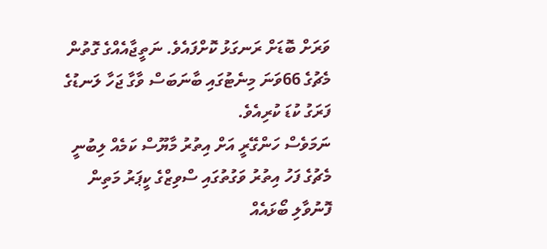ވަރަށް ބޮޑަށް ރަނގަޅު ކޮށްފައެވެ. ނަތީޖާއެއްގެ ގޮތުން މެޗުގެ 66ވަނަ މިނެޓުގައި ބާނަބަސް ވާގާ ޖަހާ ލަނޑުގެ ފަރަގު ކުޑަ ކުރިއެވެ.
ނަމަވެސް ހަންގޭރީ އަށް އިތުރު މާޔޫސް ކަމެއް ލިބުނީ މެޗުގެ ފަހު އިތުރު ވަގުތުގައި ސްވިޒްގެ ކީޕަރު މަތިން ފޮނުވާލި ބޯޅައެއް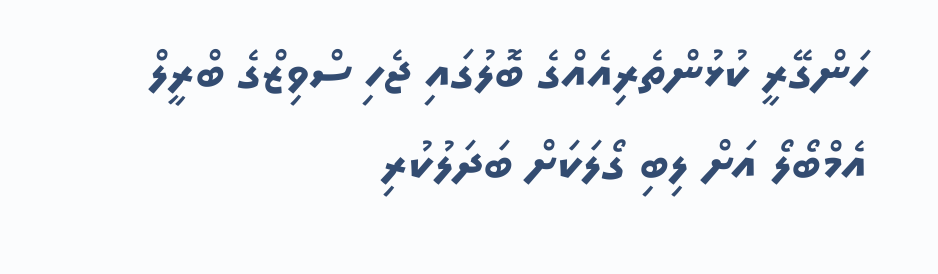ހަންގޭރީ ކުޅުންތެރިއެއްގެ ބޮލުގައި ޖެހި ސްވިޒްގެ ބްރީލް އެމްބޯލޯ އަށް ލިބި ގޯލަކަށް ބަދަލުކުރި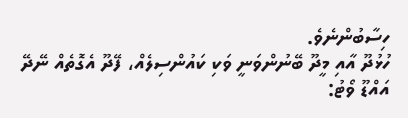ހިސާބުންނެވެ.
ހުޅުދޫ އާއި މީދޫ ބޭނުންވަނީ ވަކި ކައުންސިލެއް، ފޭދޫ އެގޮތެއް ނޭދޭ
އައްޑޫ ވޯޓު: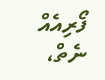ފޯރިއެއް ނެތް،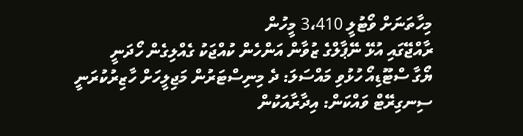މިހާތަނަށް ވޯޓުލީ 3،410 މީހުން
ރާއްޖޭގައި އުޅޭ ނޭޕާލްގެ ޒުވާން އަންހެން ކުއްޖަކު ގެއްލިގެން ހޯދަނީ
ޔޯގާ ސްޓޫޑިއޯ ހުޅުވި މައްސަލަ: ދެ މިނިސްޓަރުން މަޖިލީހަށް ހާޒިރުކުރަނީ
ސިނގިރޭޓް ވައްކަން: އިދާރާއަކުން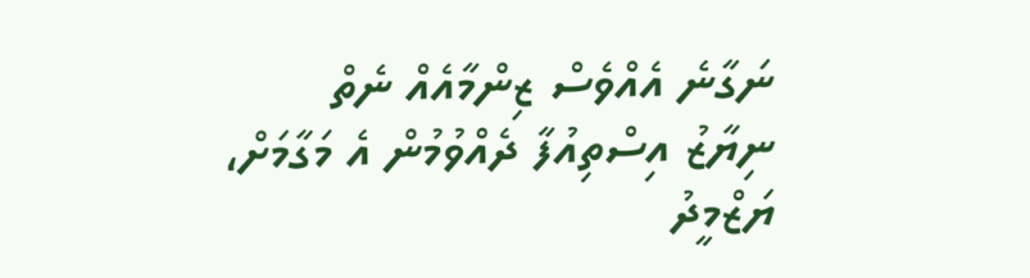ނަގާނެ އެއްވެސް ޒިންމާއެއް ނެތް
ނިޔާޒު އިސްތިއުފާ ދެއްވުމުން އެ މަގާމަށް، ޔަޒްމީދު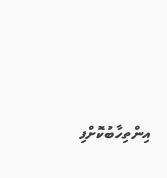އިންތިހާބުކޮށްފި